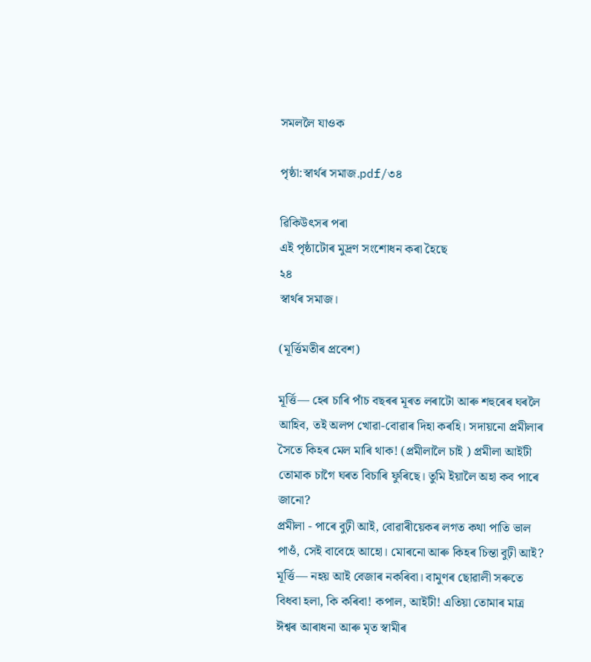সমললৈ যাওক

পৃষ্ঠা:স্বাৰ্থৰ সমাজ.pdf/৩৪

ৱিকিউৎসৰ পৰা
এই পৃষ্ঠাটোৰ মুদ্ৰণ সংশোধন কৰা হৈছে
২৪
স্বাৰ্থৰ সমাজ।

(মূৰ্ত্তিমতীৰ প্ৰবেশ)

মূৰ্ত্তি— হেৰ চাৰি পাঁচ বছৰৰ মূৰত লৰাটো আৰু শহুৰেৰ ঘৰলৈ আহিব, তই অলপ খোৱা-বোৱাৰ দিহা কৰহি। সদায়নো প্ৰমীলাৰ সৈতে কিহৰ মেল মাৰি থাক! (প্ৰমীলালৈ চাই ) প্ৰমীলা আইটী তোমাক চাগৈ ঘৰত বিচাৰি ফুৰিছে। তুমি ইয়ালৈ অহা কব পাৰে জানো?
প্ৰমীলা - পাৰে বুঢ়ী আই, বোৱাৰীয়েকৰ লগত কথা পাতি ভাল পাওঁ, সেই বাবেহে আহো। মোৰনো আৰু কিহৰ চিন্তা বুঢ়ী আই?
মূৰ্ত্তি— নহয় আই বেজাৰ নকৰিবা। বামুণৰ ছোৱালী সৰুতে বিধবা হলা, কি কৰিবা! কপাল, আইটী! এতিয়া তোমাৰ মাত্ৰ ঈশ্বৰ আৰাধনা আৰু মৃত স্বামীৰ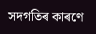সদগতিৰ কাৰণে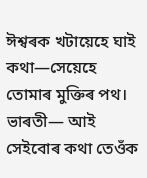ঈশ্বৰক খটায়েহে ঘাই কথা—সেয়েহে তোমাৰ মুক্তিৰ পথ।
ভাৰতী— আই সেইবোৰ কথা তেওঁক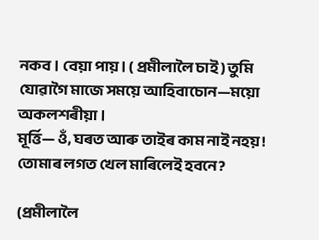নকব। বেয়া পায়। ( প্ৰমীলালৈ চাই ) তুমি যোৱাগৈ মাজে সময়ে আহিবাচোন—ময়ো অকলশৰীয়া।
মূৰ্ত্তি— ওঁ, ঘৰত আৰু তাইৰ কাম নাই নহয়! তোমাৰ লগত খেল মাৰিলেই হবনে?

(প্ৰমীলালৈ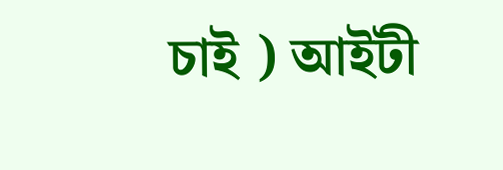চাই ) আইটী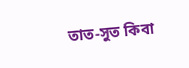তাত-সুত কিবা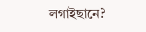লগাইছানে?